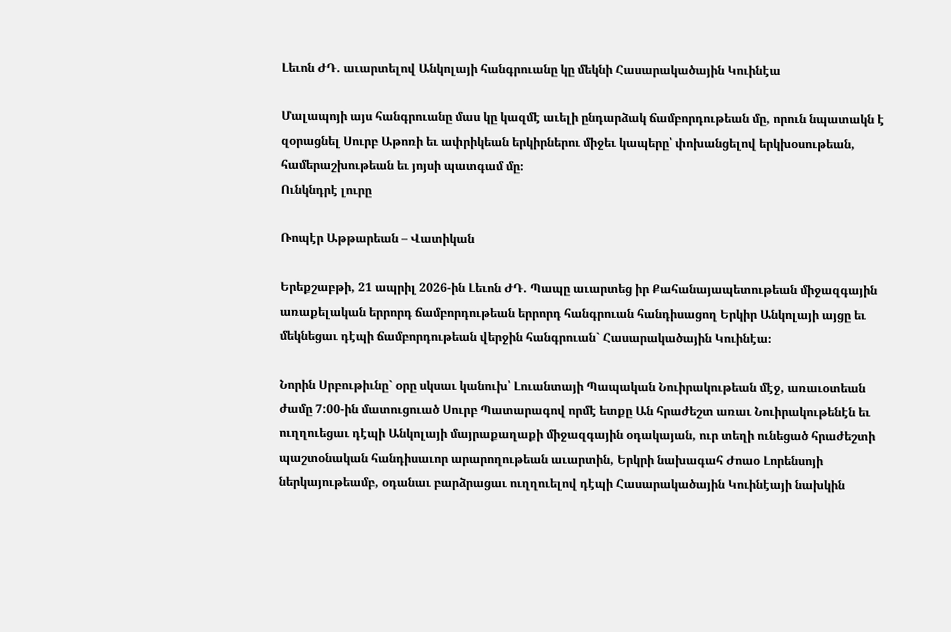Լեւոն ԺԴ. աւարտելով Անկոլայի հանգրուանը կը մեկնի Հասարակածային Կուինէա

Մալապոյի այս հանգրուանը մաս կը կազմէ աւելի ընդարձակ ճամբորդութեան մը, որուն նպատակն է զօրացնել Սուրբ Աթոռի եւ ափրիկեան երկիրներու միջեւ կապերը՝ փոխանցելով երկխօսութեան, համերաշխութեան եւ յոյսի պատգամ մը։
Ունկնդրէ լուրը

Ռոպէր Աթթարեան – Վատիկան

Երեքշաբթի, 21 ապրիլ 2026-ին Լեւոն ԺԴ. Պապը աւարտեց իր Քահանայապետութեան միջազգային առաքելական երրորդ ճամբորդութեան երրորդ հանգրուան հանդիսացող Երկիր Անկոլայի այցը եւ մեկնեցաւ դէպի ճամբորդութեան վերջին հանգրուան` Հասարակածային Կուինէա։

Նորին Սրբութիւնը` օրը սկսաւ կանուխ՝ Լուանտայի Պապական Նուիրակութեան մէջ, առաւօտեան ժամը 7:00-ին մատուցուած Սուրբ Պատարագով որմէ ետքը Ան հրաժեշտ առաւ Նուիրակութենէն եւ ուղղուեցաւ դէպի Անկոլայի մայրաքաղաքի միջազգային օդակայան, ուր տեղի ունեցած հրաժեշտի պաշտօնական հանդիսաւոր արարողութեան աւարտին, Երկրի նախագահ Ժոաօ Լորենսոյի ներկայութեամբ, օդանաւ բարձրացաւ ուղղուելով դէպի Հասարակածային Կուինէայի նախկին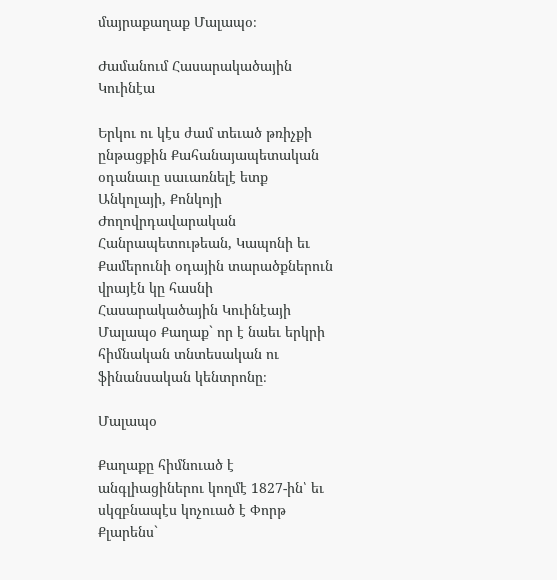մայրաքաղաք Մալապօ։

Ժամանում Հասարակածային Կուինէա

Երկու ու կէս ժամ տեւած թռիչքի ընթացքին Քահանայապետական օդանաւը սաւառնելէ ետք Անկոլայի, Քոնկոյի Ժողովրդավարական Հանրապետութեան, Կապոնի եւ Քամերունի օդային տարածքներուն վրայէն կը հասնի Հասարակածային Կուինէայի Մալապօ Քաղաք` որ է նաեւ երկրի հիմնական տնտեսական ու ֆինանսական կենտրոնը։

Մալապօ

Քաղաքը հիմնուած է անգլիացիներու կողմէ 1827-ին՝ եւ սկզբնապէս կոչուած է Փորթ Քլարենս`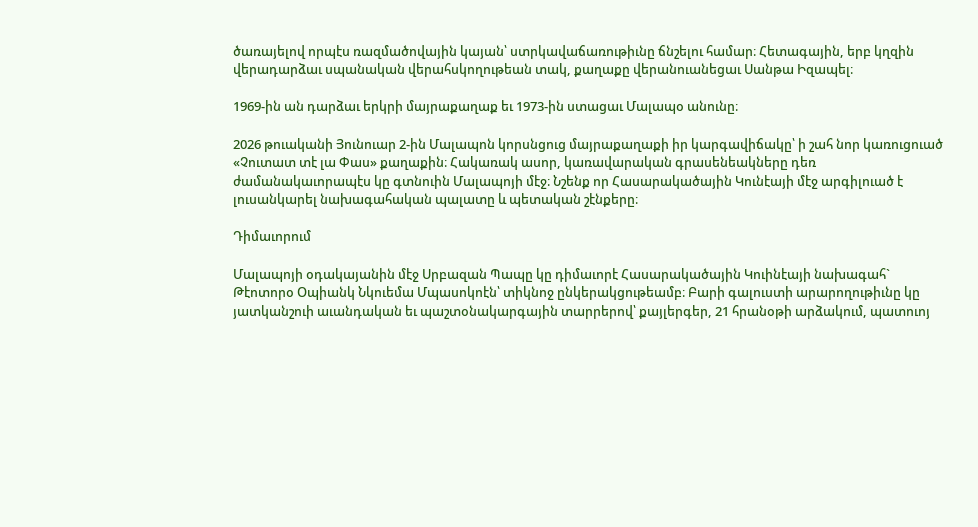ծառայելով որպէս ռազմածովային կայան՝ ստրկավաճառութիւնը ճնշելու համար։ Հետագային, երբ կղզին վերադարձաւ սպանական վերահսկողութեան տակ, քաղաքը վերանուանեցաւ Սանթա Իզապել։

1969-ին ան դարձաւ երկրի մայրաքաղաք եւ 1973-ին ստացաւ Մալապօ անունը։

2026 թուականի Յունուար 2-ին Մալապոն կորսնցուց մայրաքաղաքի իր կարգավիճակը՝ ի շահ նոր կառուցուած «Չուտատ տէ լա Փաս» քաղաքին։ Հակառակ ասոր, կառավարական գրասենեակները դեռ ժամանակաւորապէս կը գտնուին Մալապոյի մէջ։ Նշենք որ Հասարակածային Կունէայի մէջ արգիլուած է լուսանկարել նախագահական պալատը և պետական շէնքերը։

Դիմաւորում

Մալապոյի օդակայանին մէջ Սրբազան Պապը կը դիմաւորէ Հասարակածային Կուինէայի նախագահ` Թէոտորօ Օպիանկ Նկուեմա Մպասոկոէն՝ տիկնոջ ընկերակցութեամբ։ Բարի գալուստի արարողութիւնը կը յատկանշուի աւանդական եւ պաշտօնակարգային տարրերով՝ քայլերգեր, 21 հրանօթի արձակում, պատուոյ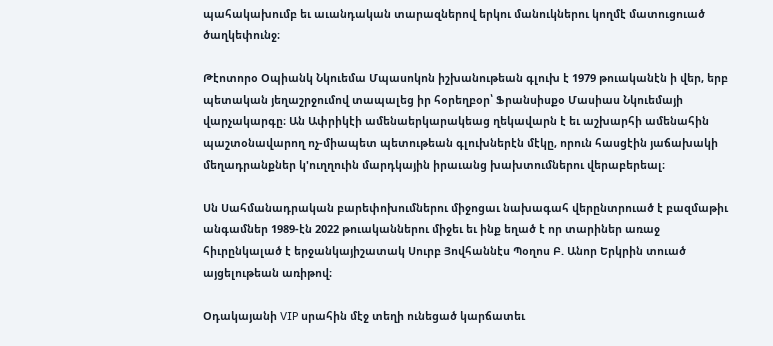պահակախումբ եւ աւանդական տարազներով երկու մանուկներու կողմէ մատուցուած ծաղկեփունջ։

Թէոտորօ Օպիանկ Նկուեմա Մպասոկոն իշխանութեան գլուխ է 1979 թուականէն ի վեր, երբ պետական յեղաշրջումով տապալեց իր հօրեղբօր՝ Ֆրանսիսքօ Մասիաս Նկուեմայի վարչակարգը։ Ան Ափրիկէի ամենաերկարակեաց ղեկավարն է եւ աշխարհի ամենահին պաշտօնավարող ոչ-միապետ պետութեան գլուխներէն մէկը, որուն հասցէին յաճախակի մեղադրանքներ կ'ուղղուին մարդկային իրաւանց խախտումներու վերաբերեալ։

Սն Սահմանադրական բարեփոխումներու միջոցաւ նախագահ վերընտրուած է բազմաթիւ անգամներ 1989-էն 2022 թուականներու միջեւ եւ ինք եղած է որ տարիներ առաջ հիւրընկալած է երջանկայիշատակ Սուրբ Յովհաննէս Պօղոս Բ. Անոր Երկրին տուած այցելութեան առիթով։

Օդակայանի VIP սրահին մէջ տեղի ունեցած կարճատեւ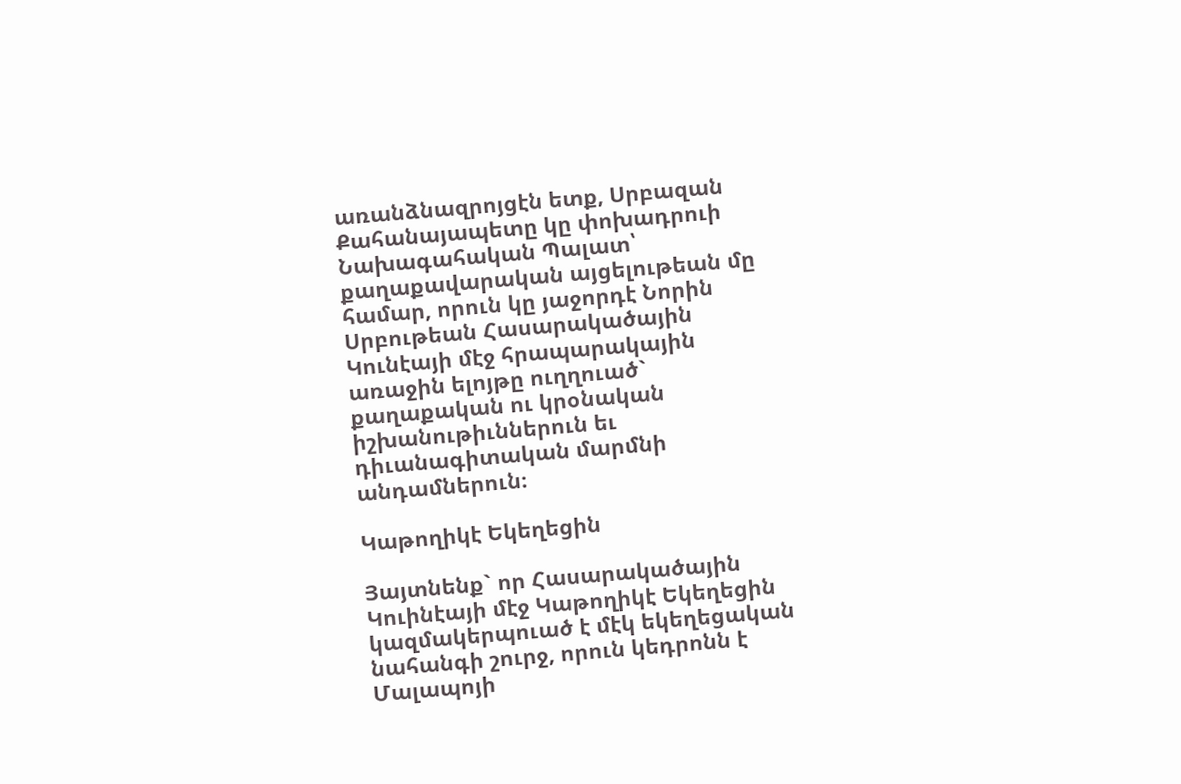առանձնազրոյցէն ետք, Սրբազան Քահանայապետը կը փոխադրուի Նախագահական Պալատ՝ քաղաքավարական այցելութեան մը համար, որուն կը յաջորդէ Նորին Սրբութեան Հասարակածային Կունէայի մէջ հրապարակային առաջին ելոյթը ուղղուած` քաղաքական ու կրօնական իշխանութիւններուն եւ դիւանագիտական մարմնի անդամներուն։

Կաթողիկէ Եկեղեցին

Յայտնենք` որ Հասարակածային Կուինէայի մէջ Կաթողիկէ Եկեղեցին կազմակերպուած է մէկ եկեղեցական նահանգի շուրջ, որուն կեդրոնն է Մալապոյի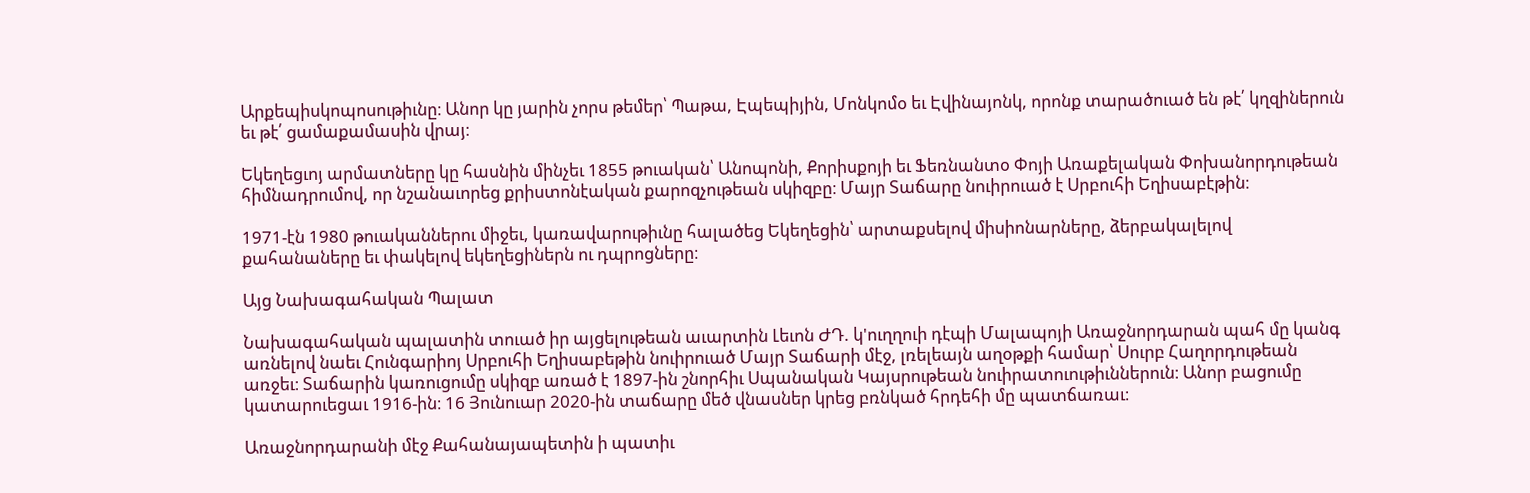Արքեպիսկոպոսութիւնը։ Անոր կը յարին չորս թեմեր՝ Պաթա, Էպեպիյին, Մոնկոմօ եւ Էվինայոնկ, որոնք տարածուած են թէ՛ կղզիներուն եւ թէ՛ ցամաքամասին վրայ։

Եկեղեցւոյ արմատները կը հասնին մինչեւ 1855 թուական՝ Անոպոնի, Քորիսքոյի եւ Ֆեռնանտօ Փոյի Առաքելական Փոխանորդութեան հիմնադրումով, որ նշանաւորեց քրիստոնէական քարոզչութեան սկիզբը։ Մայր Տաճարը նուիրուած է Սրբուհի Եղիսաբէթին։

1971-էն 1980 թուականներու միջեւ, կառավարութիւնը հալածեց Եկեղեցին՝ արտաքսելով միսիոնարները, ձերբակալելով քահանաները եւ փակելով եկեղեցիներն ու դպրոցները։

Այց Նախագահական Պալատ

Նախագահական պալատին տուած իր այցելութեան աւարտին Լեւոն ԺԴ. կ'ուղղուի դէպի Մալապոյի Առաջնորդարան պահ մը կանգ առնելով նաեւ Հունգարիոյ Սրբուհի Եղիսաբեթին նուիրուած Մայր Տաճարի մէջ, լռելեայն աղօթքի համար՝ Սուրբ Հաղորդութեան առջեւ։ Տաճարին կառուցումը սկիզբ առած է 1897-ին շնորհիւ Սպանական Կայսրութեան նուիրատուութիւններուն։ Անոր բացումը կատարուեցաւ 1916-ին։ 16 Յունուար 2020-ին տաճարը մեծ վնասներ կրեց բռնկած հրդեհի մը պատճառաւ։

Առաջնորդարանի մէջ Քահանայապետին ի պատիւ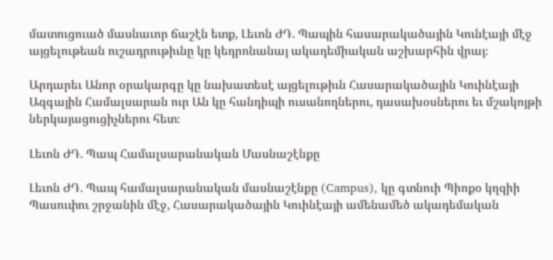մատուցուած մասնաւոր ճաշէն ետք, Լեւոն ԺԴ. Պապին հասարակածային Կունէայի մէջ այցելութեան ուշադրութիւնը կը կեդրոնանայ ակադեմիական աշխարհին վրայ։

Արդարեւ Անոր օրակարգը կը նախատեսէ այցելութիւն Հասարակածային Կուինէայի Ազգային Համալսարան ուր Ան կը հանդիպի ուսանողներու, դասախօսներու եւ մշակոյթի ներկայացուցիչներու հետ։

Լեւոն ԺԴ. Պապ Համալսարանական Մասնաշէնքը

Լեւոն ԺԴ. Պապ համալսարանական մասնաշէնքը (Campus), կը գտնուի Պիոքօ կղզիի Պասուփու շրջանին մէջ, Հասարակածային Կուինէայի ամենամեծ ակադեմական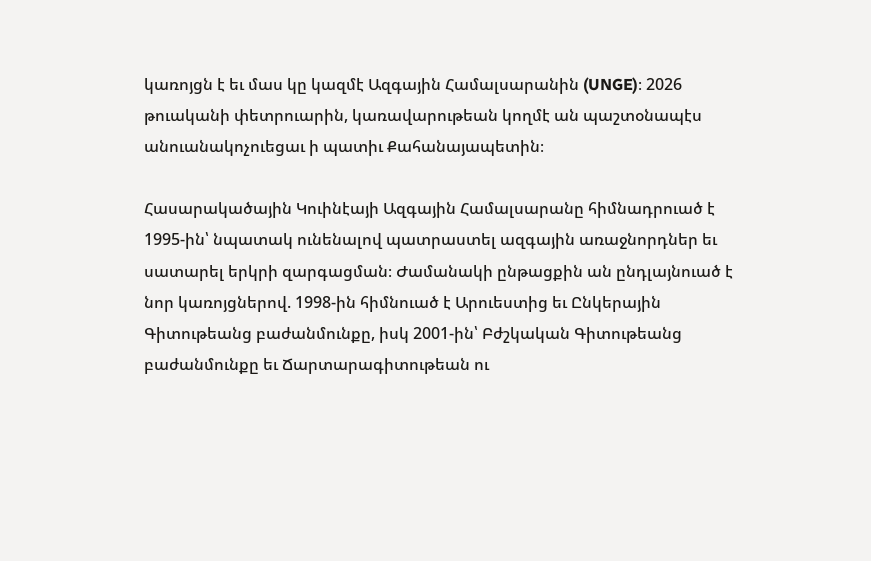կառոյցն է եւ մաս կը կազմէ Ազգային Համալսարանին (UNGE)։ 2026 թուականի փետրուարին, կառավարութեան կողմէ ան պաշտօնապէս անուանակոչուեցաւ ի պատիւ Քահանայապետին։

Հասարակածային Կուինէայի Ազգային Համալսարանը հիմնադրուած է 1995-ին՝ նպատակ ունենալով պատրաստել ազգային առաջնորդներ եւ սատարել երկրի զարգացման։ Ժամանակի ընթացքին ան ընդլայնուած է նոր կառոյցներով. 1998-ին հիմնուած է Արուեստից եւ Ընկերային Գիտութեանց բաժանմունքը, իսկ 2001-ին՝ Բժշկական Գիտութեանց բաժանմունքը եւ Ճարտարագիտութեան ու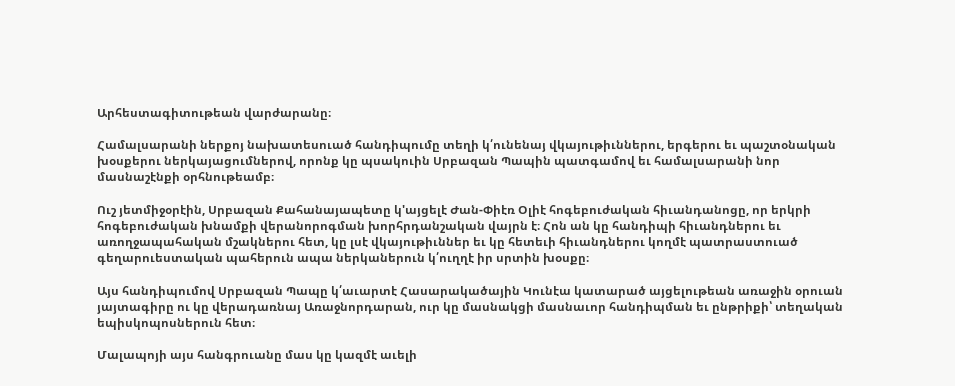Արհեստագիտութեան վարժարանը։

Համալսարանի ներքոյ նախատեսուած հանդիպումը տեղի կ՛ունենայ վկայութիւններու, երգերու եւ պաշտօնական խօսքերու ներկայացումներով, որոնք կը պսակուին Սրբազան Պապին պատգամով եւ համալսարանի նոր մասնաշէնքի օրհնութեամբ։

Ուշ յետմիջօրէին, Սրբազան Քահանայապետը կ'այցելէ Ժան-Փիէռ Օլիէ հոգեբուժական հիւանդանոցը, որ երկրի հոգեբուժական խնամքի վերանորոգման խորհրդանշական վայրն է։ Հոն ան կը հանդիպի հիւանդներու եւ առողջապահական մշակներու հետ, կը լսէ վկայութիւններ եւ կը հետեւի հիւանդներու կողմէ պատրաստուած գեղարուեստական պահերուն ապա ներկաներուն կ՛ուղղէ իր սրտին խօսքը։

Այս հանդիպումով Սրբազան Պապը կ՛աւարտէ Հասարակածային Կունէա կատարած այցելութեան առաջին օրուան յայտագիրը ու կը վերադառնայ Առաջնորդարան, ուր կը մասնակցի մասնաւոր հանդիպման եւ ընթրիքի՝ տեղական եպիսկոպոսներուն հետ։

Մալապոյի այս հանգրուանը մաս կը կազմէ աւելի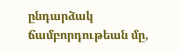ընդարձակ ճամբորդութեան մը,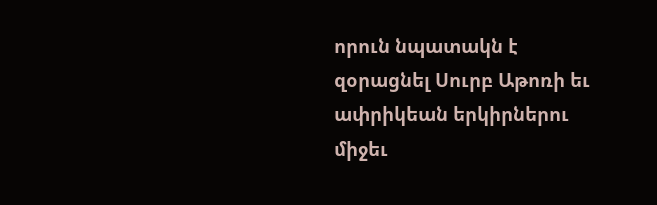որուն նպատակն է զօրացնել Սուրբ Աթոռի եւ ափրիկեան երկիրներու միջեւ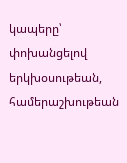կապերը՝ փոխանցելով երկխօսութեան, համերաշխութեան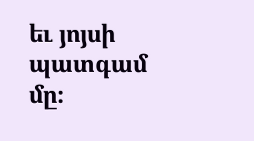եւ յոյսի պատգամ մը։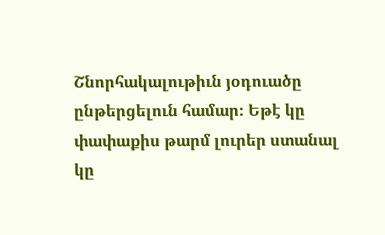Շնորհակալութիւն յօդուածը ընթերցելուն համար։ Եթէ կը փափաքիս թարմ լուրեր ստանալ կը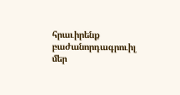հրաւիրենք բաժանորդագրուիլ մեր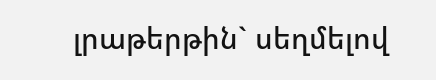լրաթերթին` սեղմելով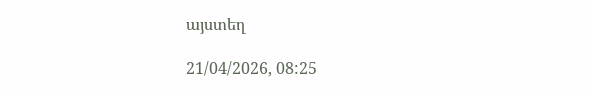այստեղ

21/04/2026, 08:25